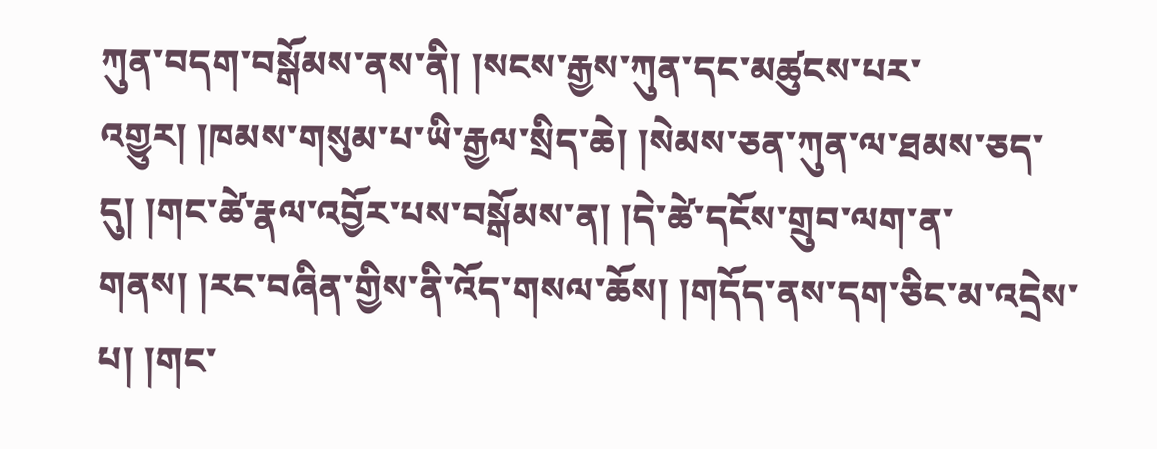ཀུན་བདག་བསྒོམས་ནས་ནི། །སངས་རྒྱས་ཀུན་དང་མཚུངས་པར་འགྱུར། །ཁམས་གསུམ་པ་ཡི་རྒྱལ་སྲིད་ཆེ། །སེམས་ཅན་ཀུན་ལ་ཐམས་ཅད་དུ། །གང་ཚེ་རྣལ་འབྱོར་པས་བསྒོམས་ན། །དེ་ཚེ་དངོས་གྲུབ་ལག་ན་གནས། །རང་བཞིན་གྱིས་ནི་འོད་གསལ་ཆོས། །གདོད་ནས་དག་ཅིང་མ་འདྲེས་པ། །གང་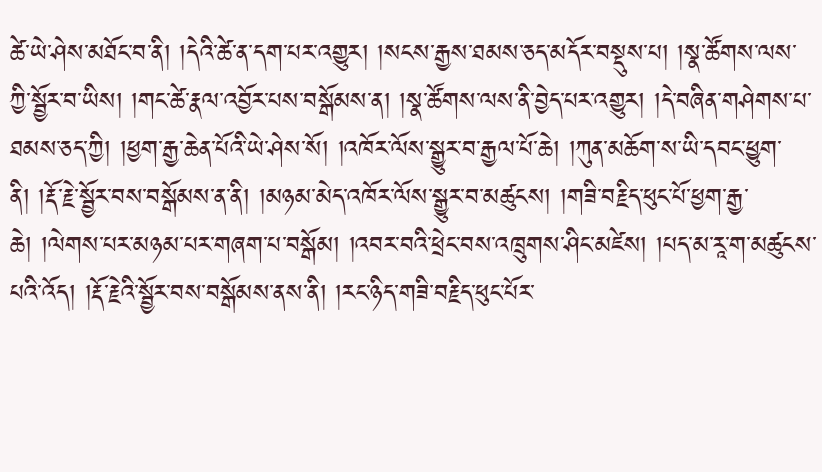ཚེ་ཡེ་ཤེས་མཐོང་བ་ནི། །དེའི་ཚེ་ན་དག་པར་འགྱུར། །སངས་རྒྱས་ཐམས་ཅད་མདོར་བསྡུས་པ། །སྣ་ཚོགས་ལས་ཀྱི་སྦྱོར་བ་ཡིས། །གང་ཚེ་རྣལ་འབྱོར་པས་བསྒོམས་ན། །སྣ་ཚོགས་ལས་ནི་བྱེད་པར་འགྱུར། །དེ་བཞིན་གཤེགས་པ་ཐམས་ཅད་ཀྱི། །ཕྱག་རྒྱ་ཆེན་པོའི་ཡེ་ཤེས་སོ། །འཁོར་ལོས་སྒྱུར་བ་རྒྱལ་པོ་ཆེ། །ཀུན་མཆོག་ས་ཡི་དབང་ཕྱུག་ནི། །རྡོ་རྗེ་སྦྱོར་བས་བསྒོམས་ན་ནི། །མཉམ་མེད་འཁོར་ལོས་སྒྱུར་བ་མཚུངས། །གཟི་བརྗིད་ཕུང་པོ་ཕྱག་རྒྱ་ཆེ། །ལེགས་པར་མཉམ་པར་གཞག་པ་བསྒོམ། །འབར་བའི་ཕྲེང་བས་འཁྲུགས་ཤིང་མཛེས། །པད་མ་རཱ་ག་མཚུངས་པའི་འོད། །རྡོ་རྗེའི་སྦྱོར་བས་བསྒོམས་ནས་ནི། །རང་ཉིད་གཟི་བརྗིད་ཕུང་པོར་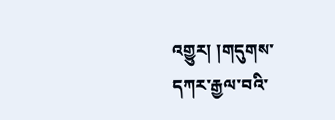འགྱུར། །གདུགས་དཀར་རྒྱལ་བའི་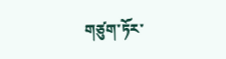གཙུག་ཏོར་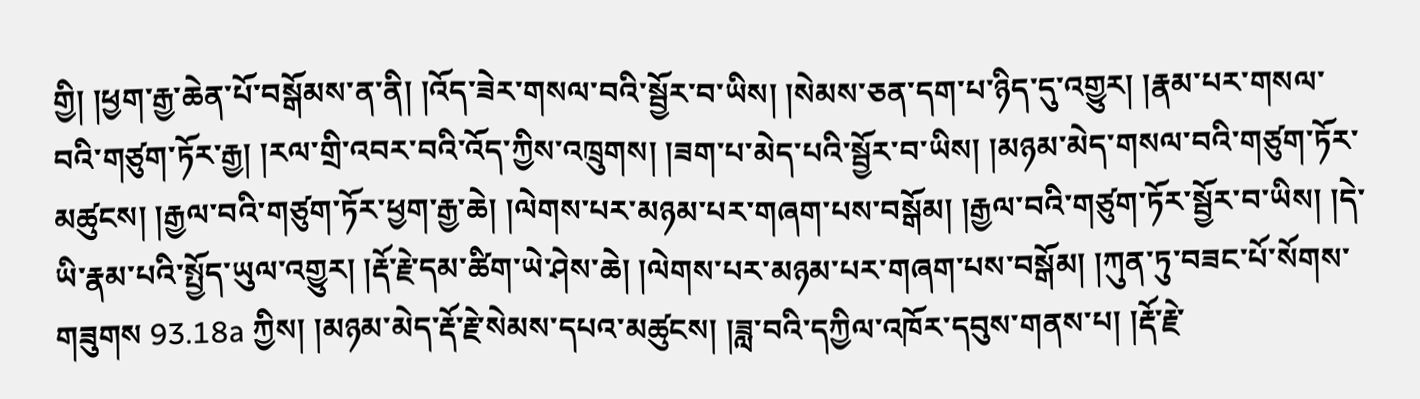གྱི། །ཕྱག་རྒྱ་ཆེན་པོ་བསྒོམས་ན་ནི། །འོད་ཟེར་གསལ་བའི་སྦྱོར་བ་ཡིས། །སེམས་ཅན་དག་པ་ཉིད་དུ་འགྱུར། །རྣམ་པར་གསལ་བའི་གཙུག་ཏོར་རྒྱ། །རལ་གྲི་འབར་བའི་འོད་ཀྱིས་འཁྲུགས། །ཟག་པ་མེད་པའི་སྦྱོར་བ་ཡིས། །མཉམ་མེད་གསལ་བའི་གཙུག་ཏོར་མཚུངས། །རྒྱལ་བའི་གཙུག་ཏོར་ཕྱག་རྒྱ་ཆེ། །ལེགས་པར་མཉམ་པར་གཞག་པས་བསྒོམ། །རྒྱལ་བའི་གཙུག་ཏོར་སྦྱོར་བ་ཡིས། །དེ་ཡི་རྣམ་པའི་སྤྱོད་ཡུལ་འགྱུར། །རྡོ་རྗེ་དམ་ཚིག་ཡེ་ཤེས་ཆེ། །ལེགས་པར་མཉམ་པར་གཞག་པས་བསྒོམ། །ཀུན་ཏུ་བཟང་པོ་སོགས་གཟུགས 93.18a ཀྱིས། །མཉམ་མེད་རྡོ་རྗེ་སེམས་དཔའ་མཚུངས། །ཟླ་བའི་དཀྱིལ་འཁོར་དབུས་གནས་པ། །རྡོ་རྗེ་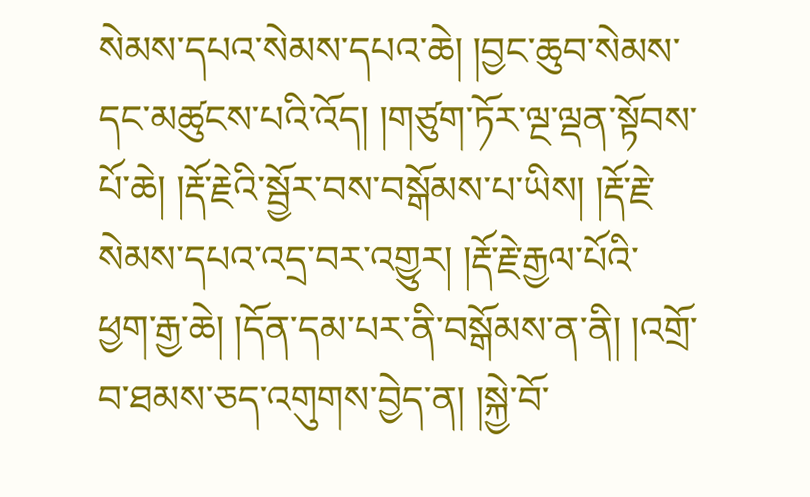སེམས་དཔའ་སེམས་དཔའ་ཆེ། །བྱང་ཆུབ་སེམས་དང་མཚུངས་པའི་འོད། །གཙུག་ཏོར་ལྔ་ལྡན་སྟོབས་པོ་ཆེ། །རྡོ་རྗེའི་སྦྱོར་བས་བསྒོམས་པ་ཡིས། །རྡོ་རྗེ་སེམས་དཔའ་འདྲ་བར་འགྱུར། །རྡོ་རྗེ་རྒྱལ་པོའི་ཕྱག་རྒྱ་ཆེ། །དོན་དམ་པར་ནི་བསྒོམས་ན་ནི། །འགྲོ་བ་ཐམས་ཅད་འགུགས་བྱེད་ན། །སྐྱེ་བོ་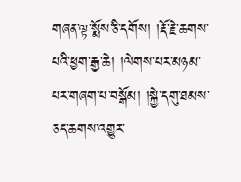གཞན་ལྟ་སྨོས་ཅི་དགོས། །རྡོ་རྗེ་ཆགས་པའི་ཕྱག་རྒྱ་ཆེ། །ལེགས་པར་མཉམ་པར་གཞག་པ་བསྒོམ། །སྐྱེ་དགུ་ཐམས་ཅད་ཆགས་འགྱུར་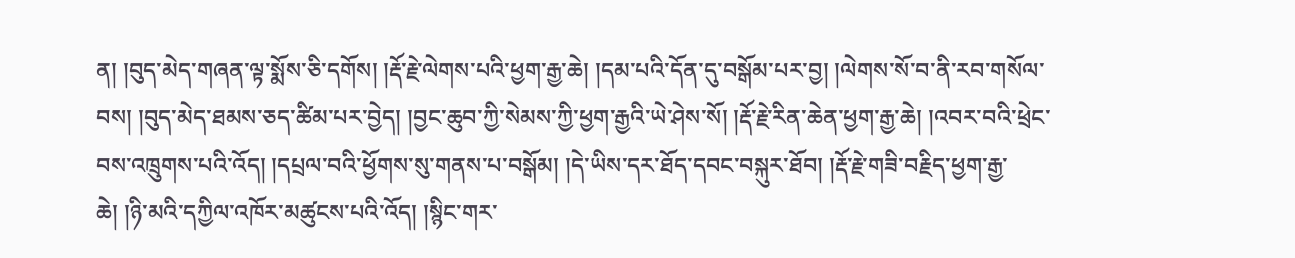ན། །བུད་མེད་གཞན་ལྟ་སྨོས་ཅི་དགོས། །རྡོ་རྗེ་ལེགས་པའི་ཕྱག་རྒྱ་ཆེ། །དམ་པའི་དོན་དུ་བསྒོམ་པར་བྱ། །ལེགས་སོ་བ་ནི་རབ་གསོལ་བས། །བུད་མེད་ཐམས་ཅད་ཚིམ་པར་བྱེད། །བྱང་ཆུབ་ཀྱི་སེམས་ཀྱི་ཕྱག་རྒྱའི་ཡེ་ཤེས་སོ། །རྡོ་རྗེ་རིན་ཆེན་ཕྱག་རྒྱ་ཆེ། །འབར་བའི་ཕྲེང་བས་འཁྲུགས་པའི་འོད། །དཔྲལ་བའི་ཕྱོགས་སུ་གནས་པ་བསྒོམ། །དེ་ཡིས་དར་ཐོད་དབང་བསྐུར་ཐོབ། །རྡོ་རྗེ་གཟི་བརྗིད་ཕྱག་རྒྱ་ཆེ། །ཉི་མའི་དཀྱིལ་འཁོར་མཚུངས་པའི་འོད། །སྙིང་གར་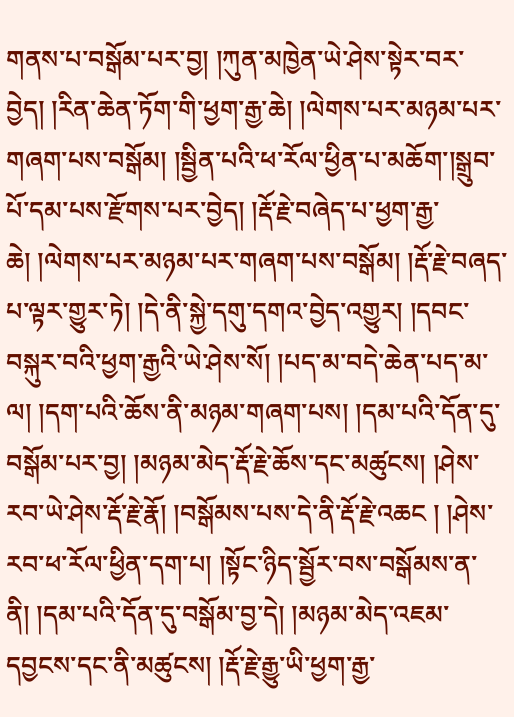གནས་པ་བསྒོམ་པར་བྱ། །ཀུན་མཁྱེན་ཡེ་ཤེས་སྟེར་བར་བྱེད། །རིན་ཆེན་ཏོག་གི་ཕྱག་རྒྱ་ཆེ། །ལེགས་པར་མཉམ་པར་གཞག་པས་བསྒོམ། །སྦྱིན་པའི་ཕ་རོལ་ཕྱིན་པ་མཆོག་།སྒྲུབ་པོ་དམ་པས་རྫོགས་པར་བྱེད། །རྡོ་རྗེ་བཞེད་པ་ཕྱག་རྒྱ་ཆེ། །ལེགས་པར་མཉམ་པར་གཞག་པས་བསྒོམ། །རྡོ་རྗེ་བཞད་པ་ལྟར་གྱུར་ཏེ། །དེ་ནི་སྐྱེ་དགུ་དགའ་བྱེད་འགྱུར། །དབང་བསྐུར་བའི་ཕྱག་རྒྱའི་ཡེ་ཤེས་སོ། །པད་མ་བདེ་ཆེན་པད་མ་ལ། །དག་པའི་ཆོས་ནི་མཉམ་གཞག་པས། །དམ་པའི་དོན་དུ་བསྒོམ་པར་བྱ། །མཉམ་མེད་རྡོ་རྗེ་ཆོས་དང་མཚུངས། །ཤེས་རབ་ཡེ་ཤེས་རྡོ་རྗེ་རྣོ། །བསྒོམས་པས་དེ་ནི་རྡོ་རྗེ་འཆང ། །ཤེས་རབ་ཕ་རོལ་ཕྱིན་དག་པ། །སྟོང་ཉིད་སྦྱོར་བས་བསྒོམས་ན་ནི། །དམ་པའི་དོན་དུ་བསྒོམ་བྱ་དེ། །མཉམ་མེད་འཇམ་དབྱངས་དང་ནི་མཚུངས། །རྡོ་རྗེ་རྒྱུ་ཡི་ཕྱག་རྒྱ་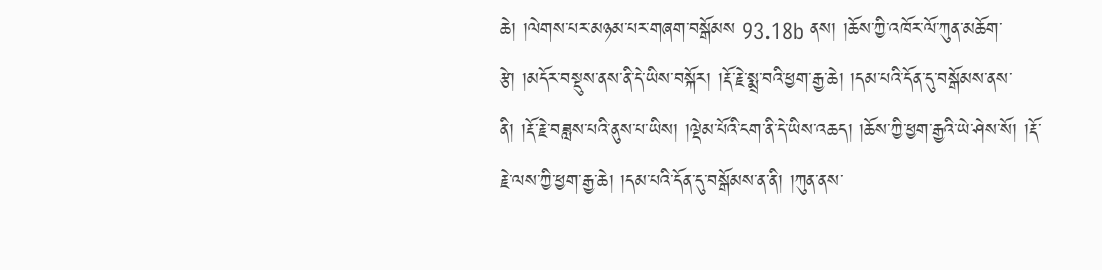ཆེ། །ལེགས་པར་མཉམ་པར་གཞག་བསྒོམས 93.18b ནས། །ཆོས་ཀྱི་འཁོར་ལོ་ཀུན་མཆོག་རྩེ། །མདོར་བསྡུས་ནས་ནི་དེ་ཡིས་བསྐོར། །རྡོ་རྗེ་སྨྲ་བའི་ཕྱག་རྒྱ་ཆེ། །དམ་པའི་དོན་དུ་བསྒོམས་ནས་ནི། །རྡོ་རྗེ་བཟླས་པའི་ནུས་པ་ཡིས། །ལྡེམ་པོའི་ངག་ནི་དེ་ཡིས་འཆད། །ཆོས་ཀྱི་ཕྱག་རྒྱའི་ཡེ་ཤེས་སོ། །རྡོ་རྗེ་ལས་ཀྱི་ཕྱག་རྒྱ་ཆེ། །དམ་པའི་དོན་དུ་བསྒོམས་ན་ནི། །ཀུན་ནས་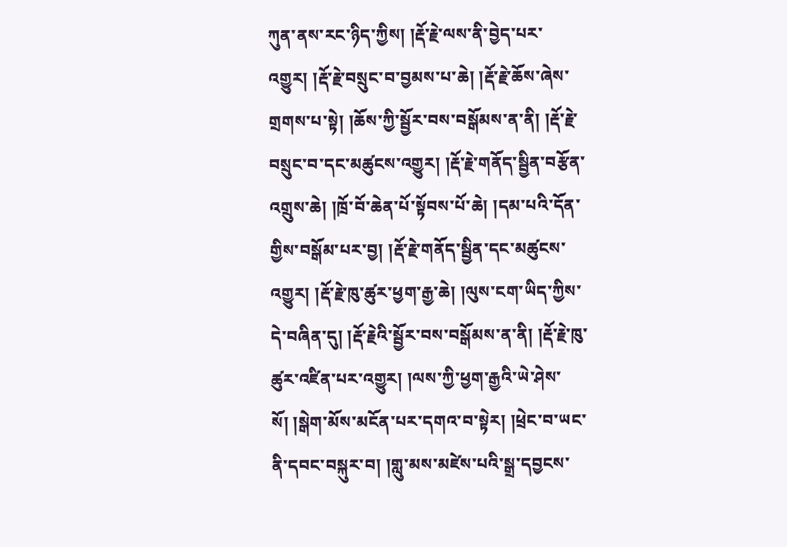ཀུན་ནས་རང་ཉིད་ཀྱིས། །རྡོ་རྗེ་ལས་ནི་བྱེད་པར་འགྱུར། །རྡོ་རྗེ་བསྲུང་བ་བྱམས་པ་ཆེ། །རྡོ་རྗེ་ཆོས་ཞེས་གྲགས་པ་སྟེ། །ཆོས་ཀྱི་སྦྱོར་བས་བསྒོམས་ན་ནི། །རྡོ་རྗེ་བསྲུང་བ་དང་མཚུངས་འགྱུར། །རྡོ་རྗེ་གནོད་སྦྱིན་བརྩོན་འགྲུས་ཆེ། །ཁྲོ་བོ་ཆེན་པོ་སྟོབས་པོ་ཆེ། །དམ་པའི་དོན་གྱིས་བསྒོམ་པར་བྱ། །རྡོ་རྗེ་གནོད་སྦྱིན་དང་མཚུངས་འགྱུར། །རྡོ་རྗེ་ཁུ་ཚུར་ཕྱག་རྒྱ་ཆེ། །ལུས་ངག་ཡིད་ཀྱིས་དེ་བཞིན་དུ། །རྡོ་རྗེའི་སྦྱོར་བས་བསྒོམས་ན་ནི། །རྡོ་རྗེ་ཁུ་ཚུར་འཛིན་པར་འགྱུར། །ལས་ཀྱི་ཕྱག་རྒྱའི་ཡེ་ཤེས་སོ། །སྒེག་མོས་མངོན་པར་དགའ་བ་སྟེར། །ཕྲེང་བ་ཡང་ནི་དབང་བསྐུར་བ། །གླུ་མས་མཛེས་པའི་སྒྲ་དབྱངས་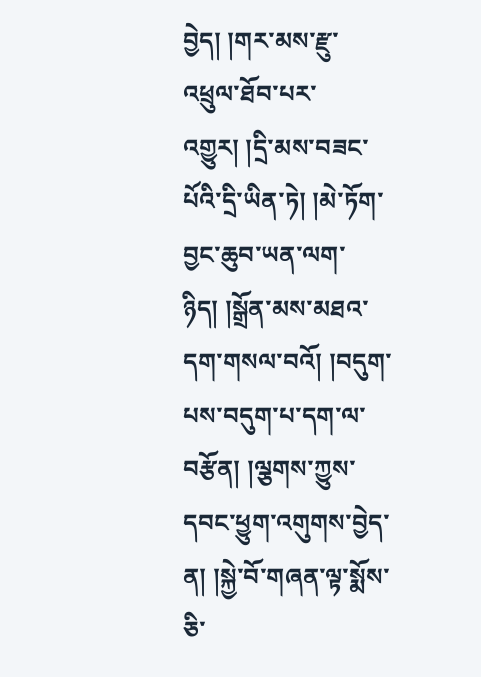བྱེད། །གར་མས་རྫུ་འཕྲུལ་ཐོབ་པར་འགྱུར། །དྲི་མས་བཟང་པོའི་དྲི་ཡིན་ཏེ། །མེ་ཏོག་བྱང་ཆུབ་ཡན་ལག་ཉིད། །སྒྲོན་མས་མཐའ་དག་གསལ་བའོ། །བདུག་པས་བདུག་པ་དག་ལ་བརྩོན། །ལྕགས་ཀྱུས་དབང་ཕྱུག་འགུགས་བྱེད་ན། །སྐྱེ་བོ་གཞན་ལྟ་སྨོས་ཅི་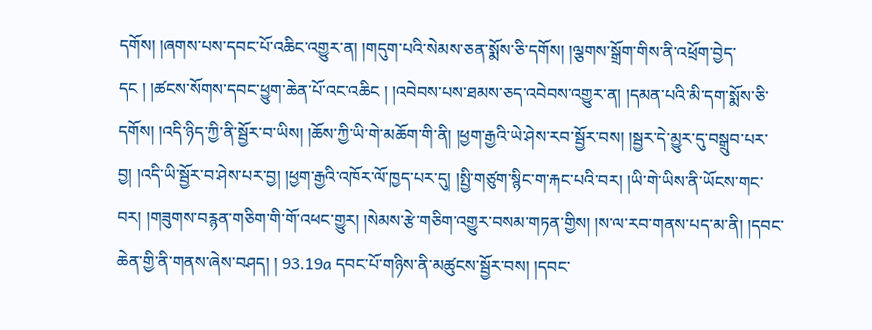དགོས། །ཞགས་པས་དབང་པོ་འཆིང་འགྱུར་ན། །གདུག་པའི་སེམས་ཅན་སྨོས་ཅི་དགོས། །ལྕགས་སྒྲོག་གིས་ནི་འཕྲོག་བྱེད་དང ། །ཚངས་སོགས་དབང་ཕྱུག་ཆེན་པོ་འང་འཆིང ། །འབེབས་པས་ཐམས་ཅད་འབེབས་འགྱུར་ན། །དམན་པའི་མི་དག་སྨོས་ཅི་དགོས། །འདི་ཉིད་ཀྱི་ནི་སྦྱོར་བ་ཡིས། །ཆོས་ཀྱི་ཡི་གེ་མཆོག་གི་ནི། །ཕྱག་རྒྱའི་ཡེ་ཤེས་རབ་སྦྱོར་བས། །སྦྱར་དེ་མྱུར་དུ་བསྒྲུབ་པར་བྱ། །འདི་ཡི་སྦྱོར་བ་ཤེས་པར་བྱ། །ཕྱག་རྒྱའི་འཁོར་ལོ་ཁྱད་པར་དུ། །སྤྱི་གཙུག་སྙིང་ག་རྐང་པའི་བར། །ཡི་གེ་ཡིས་ནི་ཡོངས་གང་བར། །གཟུགས་བརྙན་གཅིག་གི་གོ་འཕང་གྱུར། །སེམས་རྩེ་གཅིག་འགྱུར་བསམ་གཏན་གྱིས། །ས་ལ་རབ་གནས་པད་མ་ནི། །དབང་ཆེན་གྱི་ནི་གནས་ཞེས་བཤད། ། 93.19a དབང་པོ་གཉིས་ནི་མཚུངས་སྦྱོར་བས། །དབང་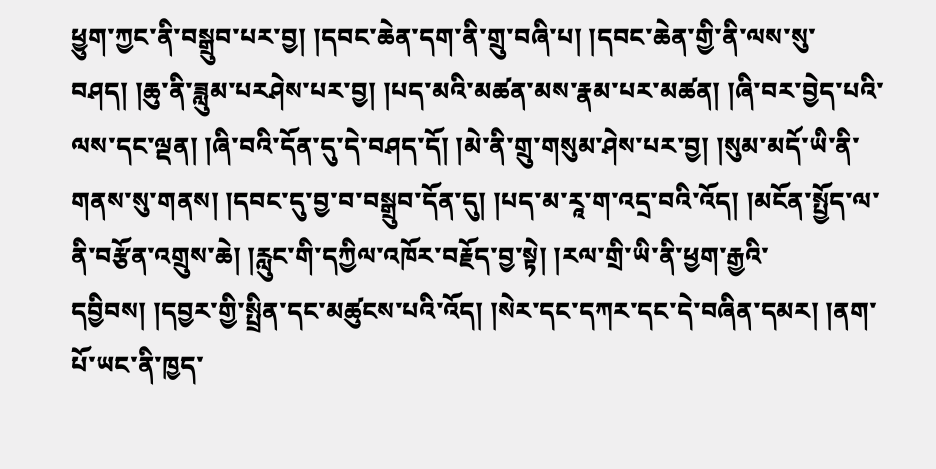ཕྱུག་ཀྱང་ནི་བསྒྲུབ་པར་བྱ། །དབང་ཆེན་དག་ནི་གྲུ་བཞི་པ། །དབང་ཆེན་གྱི་ནི་ལས་སུ་བཤད། །ཆུ་ནི་ཟླུམ་པརཤེས་པར་བྱ། །པད་མའི་མཚན་མས་རྣམ་པར་མཚན། །ཞི་བར་བྱེད་པའི་ལས་དང་ལྡན། །ཞི་བའི་དོན་དུ་དེ་བཤད་དོ། །མེ་ནི་གྲུ་གསུམ་ཤེས་པར་བྱ། །སུམ་མདོ་ཡི་ནི་གནས་སུ་གནས། །དབང་དུ་བྱ་བ་བསྒྲུབ་དོན་དུ། །པད་མ་རཱ་ག་འདྲ་བའི་འོད། །མངོན་སྤྱོད་ལ་ནི་བརྩོན་འགྲུས་ཆེ། །རླུང་གི་དཀྱིལ་འཁོར་བརྗོད་བྱ་སྟེ། །རལ་གྲི་ཡི་ནི་ཕྱག་རྒྱའི་དབྱིབས། །དབྱར་གྱི་སྤྲིན་དང་མཚུངས་པའི་འོད། །སེར་དང་དཀར་དང་དེ་བཞིན་དམར། །ནག་པོ་ཡང་ནི་ཁྱད་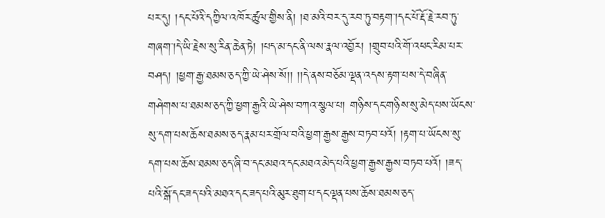པར་དུ། །དང་པོའི་དཀྱིལ་འཁོར་ཚུལ་གྱིས་ནི། །ཐ་མའི་བར་དུ་རབ་ཏུ་བརྟག་།དང་པོ་རྡོ་རྗེ་རབ་ཏུ་གཞག་།དེ་ཡི་རྗེས་སུ་རིན་ཆེན་ཏེ། །པད་མ་དང་ནི་ལས་རྣལ་འབྱོར། །གྲུབ་པའི་གོ་འཕང་རིམ་པར་བཤད། །ཕྱག་རྒྱ་ཐམས་ཅད་ཀྱི་ཡེ་ཤེས་སོ།། །།དེ་ནས་བཅོམ་ལྡན་འདས་རྟག་པས་དེ་བཞིན་གཤེགས་པ་ཐམས་ཅད་ཀྱི་ཕྱག་རྒྱའི་ཡེ་ཤེས་བཀའ་སྩལ་པ། གཉིས་དང་གཉིས་སུ་མེད་པས་ཡོངས་སུ་དག་པས་ཆོས་ཐམས་ཅད་རྣམ་པར་གྲོལ་བའི་ཕྱག་རྒྱས་རྒྱས་བཏབ་པའོ། །རྟག་པ་ཡོངས་སུ་དག་པས་ཆོས་ཐམས་ཅད་ཞི་བ་དང་མཐའ་དང་མཐའ་མེད་པའི་ཕྱག་རྒྱས་རྒྱས་བཏབ་པའོ། །ཟད་པའི་སྒོ་དང་ཟད་པའི་མཐའ་དང་ཟད་པའི་མུར་ཐུག་པ་དང་ལྡན་པས་ཆོས་ཐམས་ཅད་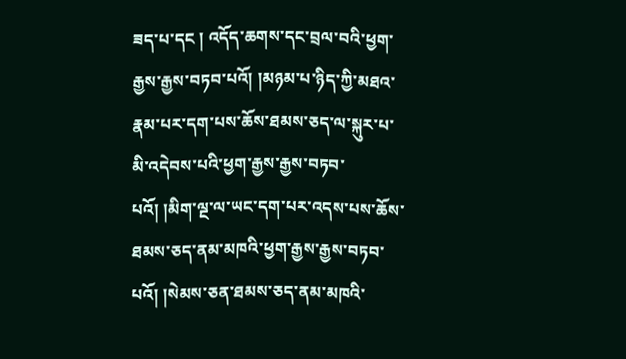ཟད་པ་དང ། འདོད་ཆགས་དང་བྲལ་བའི་ཕྱག་རྒྱས་རྒྱས་བཏབ་པའོ། །མཉམ་པ་ཉིད་ཀྱི་མཐའ་རྣམ་པར་དག་པས་ཆོས་ཐམས་ཅད་ལ་སྐུར་པ་མི་འདེབས་པའི་ཕྱག་རྒྱས་རྒྱས་བཏབ་པའོ། །མིག་ལྔ་ལ་ཡང་དག་པར་འདས་པས་ཆོས་ཐམས་ཅད་ནམ་མཁའི་ཕྱག་རྒྱས་རྒྱས་བཏབ་པའོ། །སེམས་ཅན་ཐམས་ཅད་ནམ་མཁའི་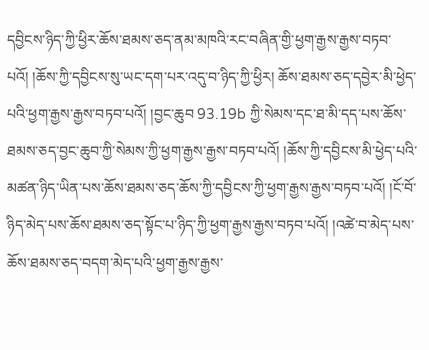དབྱིངས་ཉིད་ཀྱི་ཕྱིར་ཆོས་ཐམས་ཅད་ནམ་མཁའི་རང་བཞིན་གྱི་ཕྱག་རྒྱས་རྒྱས་བཏབ་པའོ། །ཆོས་ཀྱི་དབྱིངས་སུ་ཡང་དག་པར་འདུ་བ་ཉིད་ཀྱི་ཕྱིར། ཆོས་ཐམས་ཅད་དབྱེར་མི་ཕྱེད་པའི་ཕྱག་རྒྱས་རྒྱས་བཏབ་པའོ། །བྱང་ཆུབ 93.19b ཀྱི་སེམས་དང་ཐ་མི་དད་པས་ཆོས་ཐམས་ཅད་བྱང་ཆུབ་ཀྱི་སེམས་ཀྱི་ཕྱག་རྒྱས་རྒྱས་བཏབ་པའོ། །ཆོས་ཀྱི་དབྱིངས་མི་ཕྱེད་པའི་མཚན་ཉིད་ཡིན་པས་ཆོས་ཐམས་ཅད་ཆོས་ཀྱི་དབྱིངས་ཀྱི་ཕྱག་རྒྱས་རྒྱས་བཏབ་པའོ། །ངོ་བོ་ཉིད་མེད་པས་ཆོས་ཐམས་ཅད་སྟོང་པ་ཉིད་ཀྱི་ཕྱག་རྒྱས་རྒྱས་བཏབ་པའོ། །འཚེ་བ་མེད་པས་ཆོས་ཐམས་ཅད་བདག་མེད་པའི་ཕྱག་རྒྱས་རྒྱས་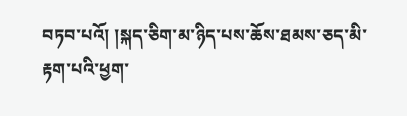བཏབ་པའོ། །སྐད་ཅིག་མ་ཉིད་པས་ཆོས་ཐམས་ཅད་མི་རྟག་པའི་ཕྱག་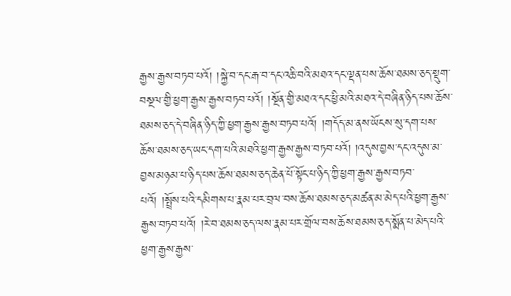རྒྱས་རྒྱས་བཏབ་པའོ། །སྐྱེ་བ་དང་རྒ་བ་དང་འཆི་བའི་མཐའ་དང་ལྡན་པས་ཆོས་ཐམས་ཅད་སྡུག་བསྔལ་གྱི་ཕྱག་རྒྱས་རྒྱས་བཏབ་པའོ། །སྔོན་གྱི་མཐའ་དང་ཕྱི་མའི་མཐའ་དེ་བཞིན་ཉིད་པས་ཆོས་ཐམས་ཅད་དེ་བཞིན་ཉིད་ཀྱི་ཕྱག་རྒྱས་རྒྱས་བཏབ་པའོ། །གདོད་མ་ནས་ཡོངས་སུ་དག་པས་ཆོས་ཐམས་ཅད་ཡང་དག་པའི་མཐའི་ཕྱག་རྒྱས་རྒྱས་བཏབ་པའོ། །འདུས་བྱས་དང་འདུས་མ་བྱས་མཉམ་པ་ཉིད་པས་ཆོས་ཐམས་ཅད་ཆེན་པོ་སྟོང་པ་ཉིད་ཀྱི་ཕྱག་རྒྱས་རྒྱས་བཏབ་པའོ། །སྤྲོས་པའི་དམིགས་པ་རྣམ་པར་བྲལ་བས་ཆོས་ཐམས་ཅད་མཚན་མ་མེད་པའི་ཕྱག་རྒྱས་རྒྱས་བཏབ་པའོ། །རེ་བ་ཐམས་ཅད་ལས་རྣམ་པར་གྲོལ་བས་ཆོས་ཐམས་ཅད་སྨོན་པ་མེད་པའི་ཕྱག་རྒྱས་རྒྱས་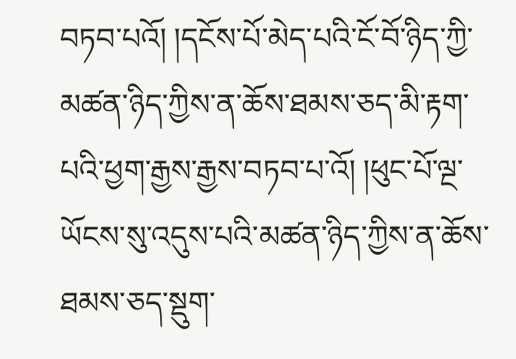བཏབ་པའོ། །དངོས་པོ་མེད་པའི་ངོ་བོ་ཉིད་ཀྱི་མཚན་ཉིད་ཀྱིས་ན་ཆོས་ཐམས་ཅད་མི་རྟག་པའི་ཕྱག་རྒྱས་རྒྱས་བཏབ་པ་འོ། །ཕུང་པོ་ལྔ་ཡོངས་སུ་འདུས་པའི་མཚན་ཉིད་ཀྱིས་ན་ཆོས་ཐམས་ཅད་སྡུག་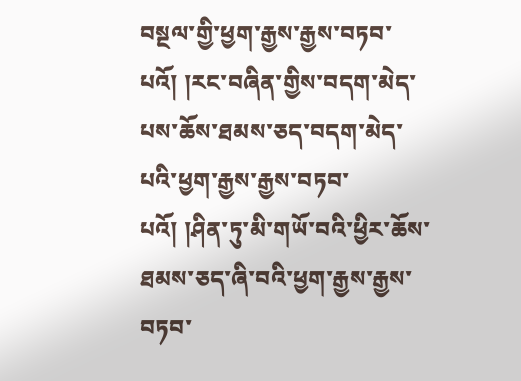བསྔལ་གྱི་ཕྱག་རྒྱས་རྒྱས་བཏབ་པའོ། །རང་བཞིན་གྱིས་བདག་མེད་པས་ཆོས་ཐམས་ཅད་བདག་མེད་པའི་ཕྱག་རྒྱས་རྒྱས་བཏབ་པའོ། །ཤིན་ཏུ་མི་གཡོ་བའི་ཕྱིར་ཆོས་ཐམས་ཅད་ཞི་བའི་ཕྱག་རྒྱས་རྒྱས་བཏབ་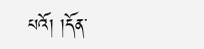པའོ། །དོན་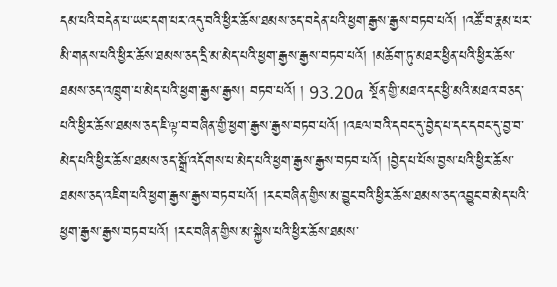དམ་པའི་བདེན་པ་ཡང་དག་པར་འདུ་བའི་ཕྱིར་ཆོས་ཐམས་ཅད་བདེན་པའི་ཕྱག་རྒྱས་རྒྱས་བཏབ་པའོ། །འཚོ་བ་རྣམ་པར་མི་གནས་པའི་ཕྱིར་ཆོས་ཐམས་ཅད་དྲི་མ་མེད་པའི་ཕྱག་རྒྱས་རྒྱས་བཏབ་པའོ། །མཆོག་ཏུ་མཐར་ཕྱིན་པའི་ཕྱིར་ཆོས་ཐམས་ཅད་འཁྲུག་པ་མེད་པའི་ཕྱག་རྒྱས་རྒྱས། བཏབ་པའོ། ། 93.20a སྔོན་གྱི་མཐའ་དང་ཕྱི་མའི་མཐའ་བཅད་པའི་ཕྱིར་ཆོས་ཐམས་ཅད་ཇི་ལྟ་བ་བཞིན་གྱི་ཕྱག་རྒྱས་རྒྱས་བཏབ་པའོ། །འཇལ་བའི་དབང་དུ་བྱེད་པ་དང་དབང་དུ་བྱ་བ་མེད་པའི་ཕྱིར་ཆོས་ཐམས་ཅད་སྒྲོ་འདོགས་པ་མེད་པའི་ཕྱག་རྒྱས་རྒྱས་བཏབ་པའོ། །བྱེད་པ་པོས་བྱས་པའི་ཕྱིར་ཆོས་ཐམས་ཅད་འཇིག་པའི་ཕྱག་རྒྱས་རྒྱས་བཏབ་པའོ། །རང་བཞིན་གྱིས་མ་བྱུང་བའི་ཕྱིར་ཆོས་ཐམས་ཅད་འབྱུང་བ་མེད་པའི་ཕྱག་རྒྱས་རྒྱས་བཏབ་པའོ། །རང་བཞིན་གྱིས་མ་སྐྱེས་པའི་ཕྱིར་ཆོས་ཐམས་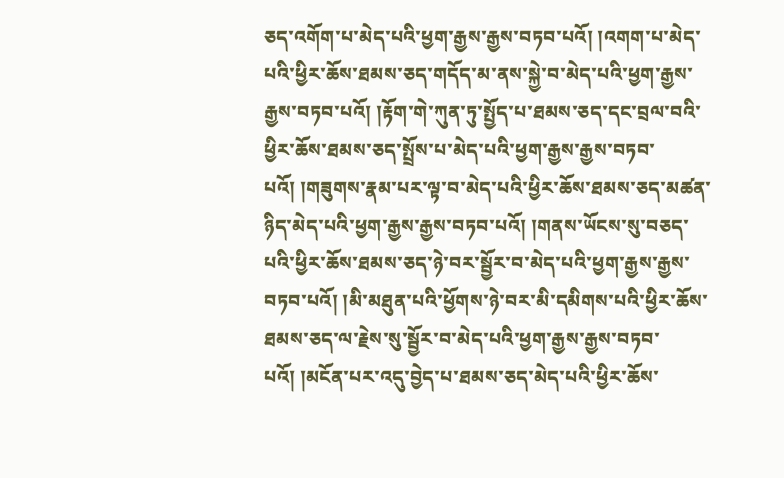ཅད་འགོག་པ་མེད་པའི་ཕྱག་རྒྱས་རྒྱས་བཏབ་པའོ། །འགག་པ་མེད་པའི་ཕྱིར་ཆོས་ཐམས་ཅད་གདོད་མ་ནས་སྐྱེ་བ་མེད་པའི་ཕྱག་རྒྱས་རྒྱས་བཏབ་པའོ། །རྟོག་གེ་ཀུན་ཏུ་སྤྱོད་པ་ཐམས་ཅད་དང་བྲལ་བའི་ཕྱིར་ཆོས་ཐམས་ཅད་སྤྲོས་པ་མེད་པའི་ཕྱག་རྒྱས་རྒྱས་བཏབ་པའོ། །གཟུགས་རྣམ་པར་ལྟ་བ་མེད་པའི་ཕྱིར་ཆོས་ཐམས་ཅད་མཚན་ཉིད་མེད་པའི་ཕྱག་རྒྱས་རྒྱས་བཏབ་པའོ། །གནས་ཡོངས་སུ་བཅད་པའི་ཕྱིར་ཆོས་ཐམས་ཅད་ཉེ་བར་སྦྱོར་བ་མེད་པའི་ཕྱག་རྒྱས་རྒྱས་བཏབ་པའོ། །མི་མཐུན་པའི་ཕྱོགས་ཉེ་བར་མི་དམིགས་པའི་ཕྱིར་ཆོས་ཐམས་ཅད་ལ་རྗེས་སུ་སྦྱོར་བ་མེད་པའི་ཕྱག་རྒྱས་རྒྱས་བཏབ་པའོ། །མངོན་པར་འདུ་བྱེད་པ་ཐམས་ཅད་མེད་པའི་ཕྱིར་ཆོས་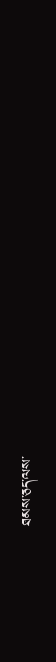ཐམས་ཅད་ལས་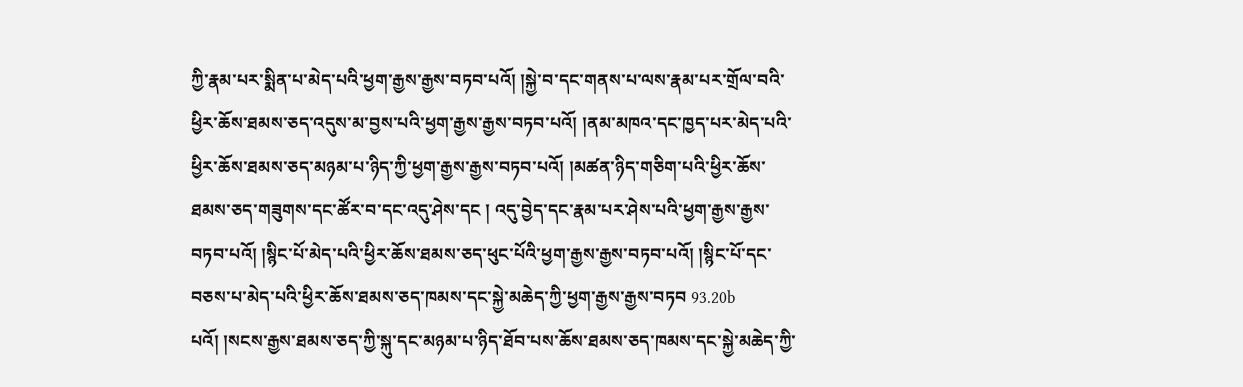ཀྱི་རྣམ་པར་སྨིན་པ་མེད་པའི་ཕྱག་རྒྱས་རྒྱས་བཏབ་པའོ། །སྐྱེ་བ་དང་གནས་པ་ལས་རྣམ་པར་གྲོལ་བའི་ཕྱིར་ཆོས་ཐམས་ཅད་འདུས་མ་བྱས་པའི་ཕྱག་རྒྱས་རྒྱས་བཏབ་པའོ། །ནམ་མཁའ་དང་ཁྱད་པར་མེད་པའི་ཕྱིར་ཆོས་ཐམས་ཅད་མཉམ་པ་ཉིད་ཀྱི་ཕྱག་རྒྱས་རྒྱས་བཏབ་པའོ། །མཚན་ཉིད་གཅིག་པའི་ཕྱིར་ཆོས་ཐམས་ཅད་གཟུགས་དང་ཚོར་བ་དང་འདུ་ཤེས་དང ། འདུ་བྱེད་དང་རྣམ་པར་ཤེས་པའི་ཕྱག་རྒྱས་རྒྱས་བཏབ་པའོ། །སྙིང་པོ་མེད་པའི་ཕྱིར་ཆོས་ཐམས་ཅད་ཕུང་པོའི་ཕྱག་རྒྱས་རྒྱས་བཏབ་པའོ། །སྙིང་པོ་དང་བཅས་པ་མེད་པའི་ཕྱིར་ཆོས་ཐམས་ཅད་ཁམས་དང་སྐྱེ་མཆེད་ཀྱི་ཕྱག་རྒྱས་རྒྱས་བཏབ 93.20b པའོ། །སངས་རྒྱས་ཐམས་ཅད་ཀྱི་སྐུ་དང་མཉམ་པ་ཉིད་ཐོབ་པས་ཆོས་ཐམས་ཅད་ཁམས་དང་སྐྱེ་མཆེད་ཀྱི་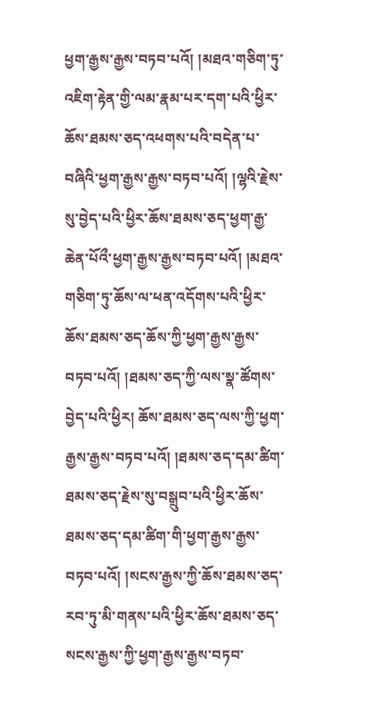ཕྱག་རྒྱས་རྒྱས་བཏབ་པའོ། །མཐའ་གཅིག་ཏུ་འཇིག་རྟེན་གྱི་ལམ་རྣམ་པར་དག་པའི་ཕྱིར་ཆོས་ཐམས་ཅད་འཕགས་པའི་བདེན་པ་བཞིའི་ཕྱག་རྒྱས་རྒྱས་བཏབ་པའོ། །ལྷའི་རྗེས་སུ་བྱེད་པའི་ཕྱིར་ཆོས་ཐམས་ཅད་ཕྱག་རྒྱ་ཆེན་པོའྀ་ཕྱག་རྒྱས་རྒྱས་བཏབ་པའོ། །མཐའ་གཅིག་ཏུ་ཆོས་ལ་ཕན་འདོགས་པའི་ཕྱིར་ཆོས་ཐམས་ཅད་ཆོས་ཀྱི་ཕྱག་རྒྱས་རྒྱས་བཏབ་པའོ། །ཐམས་ཅད་ཀྱི་ལས་སྣ་ཚོགས་བྱེད་པའི་ཕྱིར། ཆོས་ཐམས་ཅད་ལས་ཀྱི་ཕྱག་རྒྱས་རྒྱས་བཏབ་པའོ། །ཐམས་ཅད་དམ་ཚིག་ཐམས་ཅད་རྗེས་སུ་བསྒྲུབ་པའི་ཕྱིར་ཆོས་ཐམས་ཅད་དམ་ཚིག་གི་ཕྱག་རྒྱས་རྒྱས་བཏབ་པའོ། །སངས་རྒྱས་ཀྱི་ཆོས་ཐམས་ཅད་རབ་ཏུ་མི་གནས་པའི་ཕྱིར་ཆོས་ཐམས་ཅད་སངས་རྒྱས་ཀྱི་ཕྱག་རྒྱས་རྒྱས་བཏབ་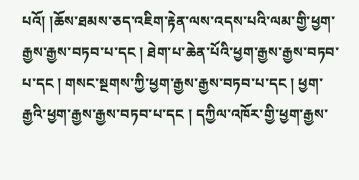པའོ། །ཆོས་ཐམས་ཅད་འཇིག་རྟེན་ལས་འདས་པའི་ལམ་གྱི་ཕྱག་རྒྱས་རྒྱས་བཏབ་པ་དང ། ཐེག་པ་ཆེན་པོའི་ཕྱག་རྒྱས་རྒྱས་བཏབ་པ་དང ། གསང་སྔགས་ཀྱི་ཕྱག་རྒྱས་རྒྱས་བཏབ་པ་དང ། ཕྱག་རྒྱའི་ཕྱག་རྒྱས་རྒྱས་བཏབ་པ་དང ། དཀྱིལ་འཁོར་གྱི་ཕྱག་རྒྱས་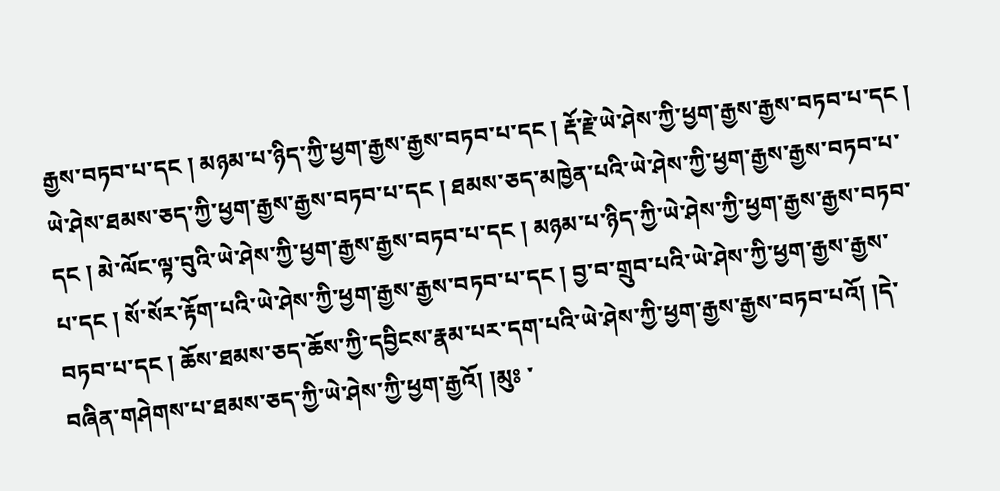རྒྱས་བཏབ་པ་དང ། མཉམ་པ་ཉིད་ཀྱི་ཕྱག་རྒྱས་རྒྱས་བཏབ་པ་དང ། རྡོ་རྗེ་ཡེ་ཤེས་ཀྱི་ཕྱག་རྒྱས་རྒྱས་བཏབ་པ་དང ། ཡེ་ཤེས་ཐམས་ཅད་ཀྱི་ཕྱག་རྒྱས་རྒྱས་བཏབ་པ་དང ། ཐམས་ཅད་མཁྱེན་པའི་ཡེ་ཤེས་ཀྱི་ཕྱག་རྒྱས་རྒྱས་བཏབ་པ་དང ། མེ་ལོང་ལྟ་བུའི་ཡེ་ཤེས་ཀྱི་ཕྱག་རྒྱས་རྒྱས་བཏབ་པ་དང ། མཉམ་པ་ཉིད་ཀྱི་ཡེ་ཤེས་ཀྱི་ཕྱག་རྒྱས་རྒྱས་བཏབ་པ་དང ། སོ་སོར་རྟོག་པའི་ཡེ་ཤེས་ཀྱི་ཕྱག་རྒྱས་རྒྱས་བཏབ་པ་དང ། བྱ་བ་གྲུབ་པའི་ཡེ་ཤེས་ཀྱི་ཕྱག་རྒྱས་རྒྱས་བཏབ་པ་དང ། ཆོས་ཐམས་ཅད་ཆོས་ཀྱི་དབྱིངས་རྣམ་པར་དག་པའི་ཡེ་ཤེས་ཀྱི་ཕྱག་རྒྱས་རྒྱས་བཏབ་པའོ། །དེ་བཞིན་གཤེགས་པ་ཐམས་ཅད་ཀྱི་ཡེ་ཤེས་ཀྱི་ཕྱག་རྒྱའོ། །མུཿ ་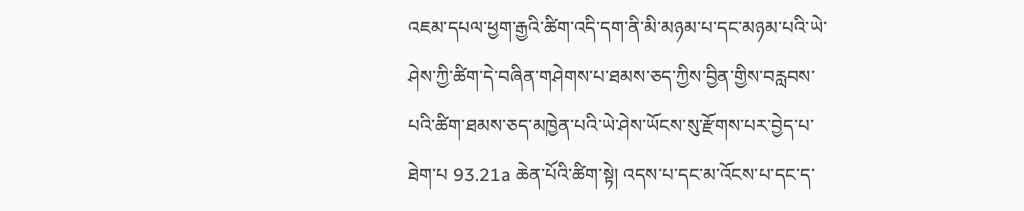འཇམ་དཔལ་ཕྱག་རྒྱའི་ཚིག་འདི་དག་ནི་མི་མཉམ་པ་དང་མཉམ་པའི་ཡེ་ཤེས་ཀྱི་ཚིག་དེ་བཞིན་གཤེགས་པ་ཐམས་ཅད་ཀྱིས་བྱིན་གྱིས་བརླབས་པའི་ཚིག་ཐམས་ཅད་མཁྱེན་པའི་ཡེ་ཤེས་ཡོངས་སུ་རྫོགས་པར་བྱེད་པ་ཐེག་པ 93.21a ཆེན་པོའི་ཚིག་སྟེ། འདས་པ་དང་མ་འོངས་པ་དང་ད་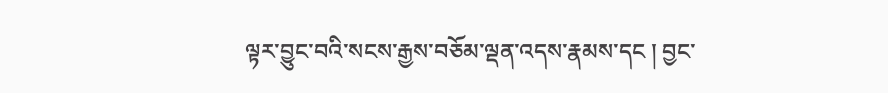ལྟར་བྱུང་བའི་སངས་རྒྱས་བཅོམ་ལྡན་འདས་རྣམས་དང ། བྱང་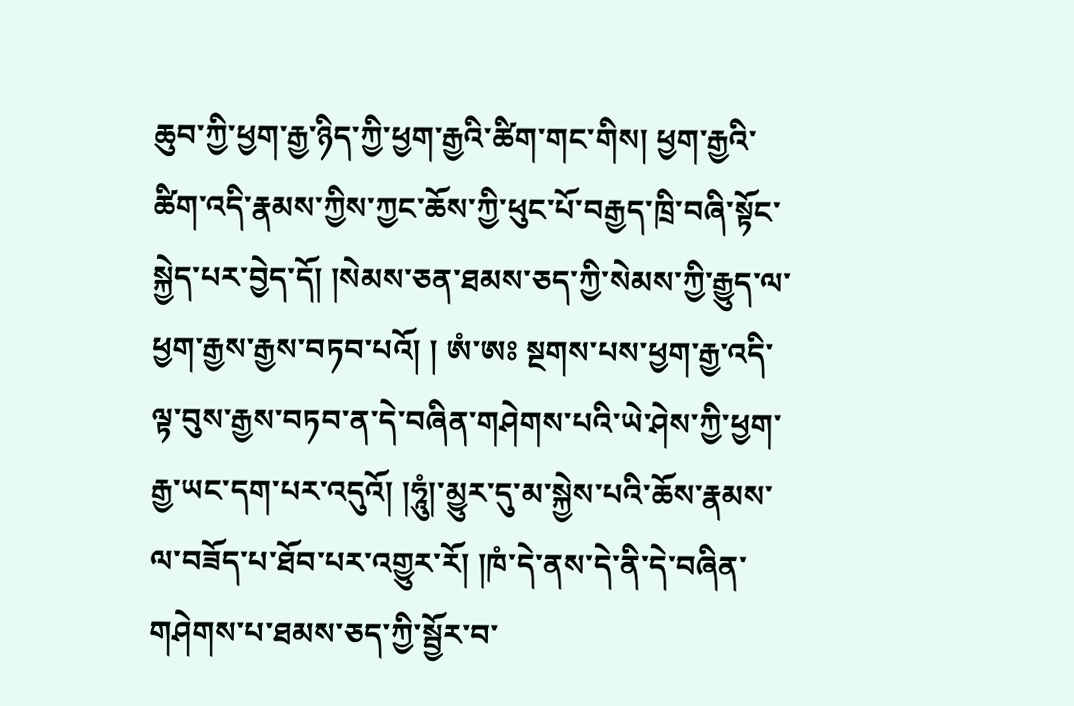ཆུབ་ཀྱི་ཕྱག་རྒྱ་ཉིད་ཀྱི་ཕྱག་རྒྱའི་ཚིག་གང་གིས། ཕྱག་རྒྱའི་ཚིག་འདི་རྣམས་ཀྱིས་ཀྱང་ཆོས་ཀྱི་ཕུང་པོ་བརྒྱད་ཁྲི་བཞི་སྟོང་སྐྱེད་པར་བྱེད་དོ། །སེམས་ཅན་ཐམས་ཅད་ཀྱི་སེམས་ཀྱི་རྒྱུད་ལ་ཕྱག་རྒྱས་རྒྱས་བཏབ་པའོ། ། ཨཾ་ཨཿ སྔགས་པས་ཕྱག་རྒྱ་འདི་ལྟ་བུས་རྒྱས་བཏབ་ན་དེ་བཞིན་གཤེགས་པའི་ཡེ་ཤེས་ཀྱི་ཕྱག་རྒྱ་ཡང་དག་པར་འདུའོ། །ཧཱུཾ།་མྱུར་དུ་མ་སྐྱེས་པའི་ཆོས་རྣམས་ལ་བཟོད་པ་ཐོབ་པར་འགྱུར་རོ། །ཁཾ་དེ་ནས་དེ་ནི་དེ་བཞིན་གཤེགས་པ་ཐམས་ཅད་ཀྱི་སྦྱོར་བ་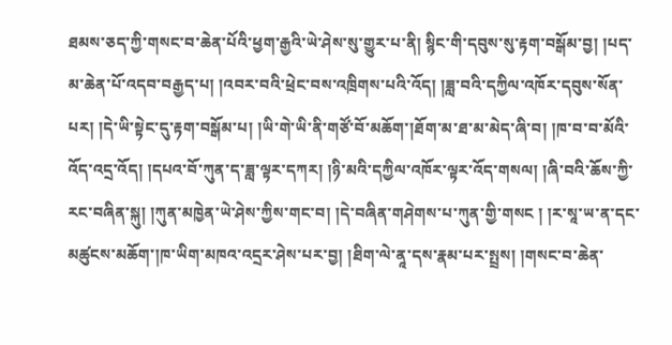ཐམས་ཅད་ཀྱི་གསང་བ་ཆེན་པོའི་ཕྱག་རྒྱའི་ཡེ་ཤེས་སུ་གྱུར་པ་ནི། སྙིང་གི་དབུས་སུ་རྟག་བསྒོམ་བྱ། །པད་མ་ཆེན་པོ་འདབ་བརྒྱད་པ། །འབར་བའི་ཕྲེང་བས་འཁྲིགས་པའི་འོད། །ཟླ་བའི་དཀྱིལ་འཁོར་དབུས་སོན་པར། །དེ་ཡི་སྟེང་དུ་རྟག་བསྒོམ་པ། །ཡི་གེ་ཡི་ནི་གཙོ་བོ་མཆོག་།ཐོག་མ་ཐ་མ་མེད་ཞི་བ། །ཁ་བ་བ་མོའི་འོད་འདྲ་འོད། །དཔའ་བོ་ཀུན་ད་ཟླ་ལྟར་དཀར། །ཉི་མའི་དཀྱིལ་འཁོར་ལྟར་འོད་གསལ། །ཞི་བའི་ཆོས་ཀྱི་རང་བཞིན་སྐུ། །ཀུན་མཁྱེན་ཡེ་ཤེས་ཀྱིས་གང་བ། །དེ་བཞིན་གཤེགས་པ་ཀུན་གྱི་གསང ། །ར་སཱ་ཡ་ན་དང་མཚུངས་མཆོག་།ཁ་ཡིག་མཁའ་འདྲར་ཤེས་པར་བྱ། །ཐིག་ལེ་ནཱ་དས་རྣམ་པར་སྤྲས། །གསང་བ་ཆེན་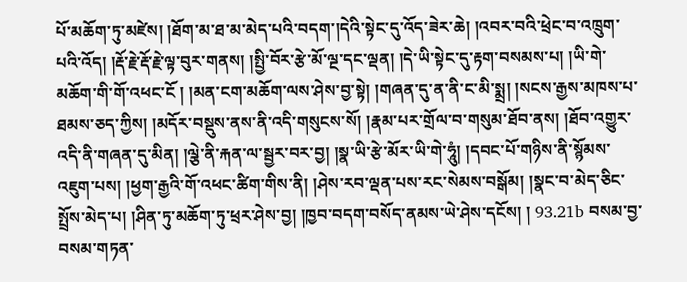པོ་མཆོག་ཏུ་མཛེས། །ཐོག་མ་ཐ་མ་མེད་པའི་བདག་།དེའི་སྟེང་དུ་འོད་ཟེར་ཆེ། །འབར་བའི་ཕྲེང་བ་འཁྲུག་པའི་འོད། །རྡོ་རྗེ་རྡོ་རྗེ་ལྟ་བུར་གནས། །སྤྱི་བོར་རྩེ་མོ་ལྔ་དང་ལྡན། །དེ་ཡི་སྟེང་དུ་རྟག་བསམས་པ། །ཡི་གེ་མཆོག་གི་གོ་འཕང་ངོ ། །མན་ངག་མཆོག་ལས་ཤེས་བྱ་སྟེ། །གཞན་དུ་ན་ནི་ང་མི་སྨྲ། །སངས་རྒྱས་མཁས་པ་ཐམས་ཅད་ཀྱིས། །མདོར་བསྡུས་ནས་ནི་འདི་གསུངས་སོ། །རྣམ་པར་གྲོལ་བ་གསུམ་ཐོབ་ནས། །ཐོབ་འགྱུར་འདི་ནི་གཞན་དུ་མིན། །ལྕེ་ནི་རྐན་ལ་སྦྱར་བར་བྱ། །སྣ་ཡི་རྩེ་མོར་ཡི་གེ་ཧཱུཾ། །དབང་པོ་གཉིས་ནི་སྙོམས་འཇུག་པས། །ཕྱག་རྒྱའི་གོ་འཕང་ཚིག་གིས་ནི། །ཤེས་རབ་ལྡན་པས་རང་སེམས་བསྒོམ། །སྣང་བ་མེད་ཅིང་སྤྲོས་མེད་པ། །ཤིན་ཏུ་མཆོག་ཏུ་ཕྲར་ཤེས་བྱ། །ཁྱབ་བདག་བསོད་ནམས་ཡེ་ཤེས་དངོས། ། 93.21b བསམ་བྱ་བསམ་གཏན་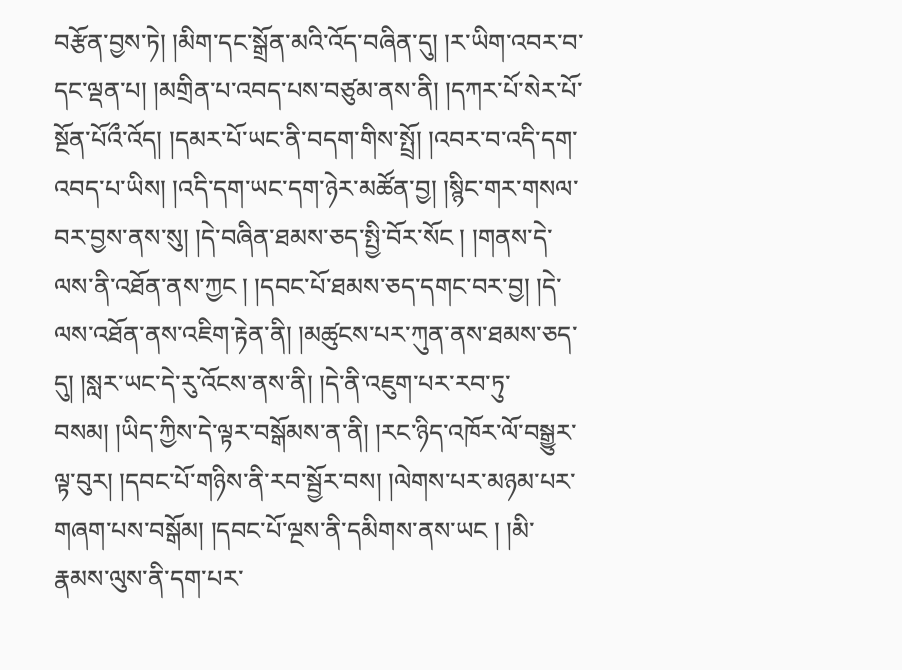བརྩོན་བྱས་ཏེ། །མིག་དང་སྒྲོན་མའི་འོད་བཞིན་དུ། །ར་ཡིག་འབར་བ་དང་ལྡན་པ། །མགྲིན་པ་འབད་པས་བཙུམ་ནས་ནི། །དཀར་པོ་སེར་པོ་སྔོན་པོའྀ་འོད། །དམར་པོ་ཡང་ནི་བདག་གིས་སྤྲོ། །འབར་བ་འདི་དག་འབད་པ་ཡིས། །འདི་དག་ཡང་དག་ཉེར་མཚོན་བྱ། །སྙིང་གར་གསལ་བར་བྱས་ནས་སུ། །དེ་བཞིན་ཐམས་ཅད་སྤྱི་བོར་སོང ། །གནས་དེ་ལས་ནི་འཐོན་ནས་ཀྱང ། །དབང་པོ་ཐམས་ཅད་དགང་བར་བྱ། །དེ་ལས་འཐོན་ནས་འཇིག་རྟེན་ནི། །མཚུངས་པར་ཀུན་ནས་ཐམས་ཅད་དུ། །སླར་ཡང་དེ་རུ་འོངས་ནས་ནི། །དེ་ནི་འཇུག་པར་རབ་ཏུ་བསམ། །ཡིད་ཀྱིས་དེ་ལྟར་བསྒོམས་ན་ནི། །རང་ཉིད་འཁོར་ལོ་བསྒྱུར་ལྟ་བུར། །དབང་པོ་གཉིས་ནི་རབ་སྦྱོར་བས། །ལེགས་པར་མཉམ་པར་གཞག་པས་བསྒོམ། །དབང་པོ་ལྔས་ནི་དམིགས་ནས་ཡང ། །མི་རྣམས་ལུས་ནི་དག་པར་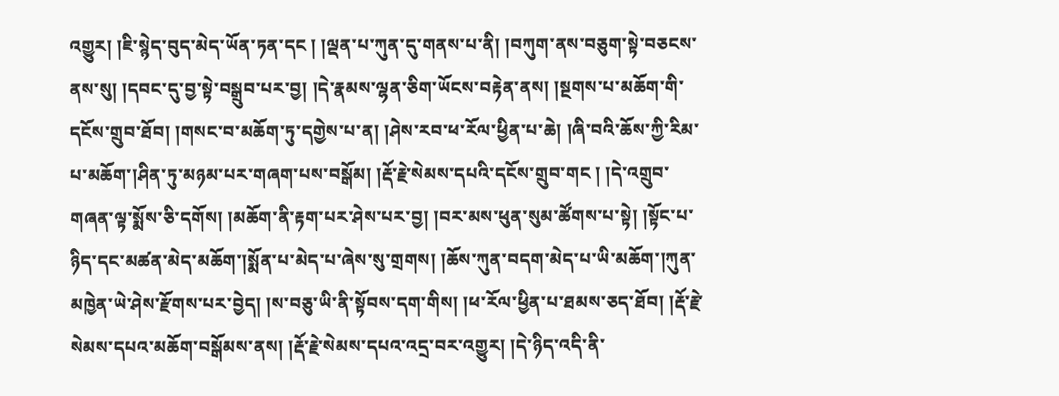འགྱུར། །ཇི་སྙེད་བུད་མེད་ཡོན་ཏན་དང ། །ལྡན་པ་ཀུན་དུ་གནས་པ་ནི། །བཀུག་ནས་བཅུག་སྟེ་བཅངས་ནས་སུ། །དབང་དུ་བྱ་སྟེ་བསྒྲུབ་པར་བྱ། །དེ་རྣམས་ལྷན་ཅིག་ཡོངས་བརྟེན་ནས། །སྔགས་པ་མཆོག་གི་དངོས་གྲུབ་ཐོབ། །གསང་བ་མཆོག་ཏུ་དགྱེས་པ་ན། །ཤེས་རབ་ཕ་རོལ་ཕྱིན་པ་ཆེ། །ཞི་བའི་ཆོས་ཀྱི་རིམ་པ་མཆོག་།ཤིན་ཏུ་མཉམ་པར་གཞག་པས་བསྒོམ། །རྡོ་རྗེ་སེམས་དཔའི་དངོས་གྲུབ་གང ། །དེ་འགྲུབ་གཞན་ལྟ་སྨོས་ཅི་དགོས། །མཆོག་ནི་རྟག་པར་ཤེས་པར་བྱ། །བར་མས་ཕུན་སུམ་ཚོགས་པ་སྟེ། །སྟོང་པ་ཉིད་དང་མཚན་མེད་མཆོག་།སྨོན་པ་མེད་པ་ཞེས་སུ་གྲགས། །ཆོས་ཀུན་བདག་མེད་པ་ཡི་མཆོག་།ཀུན་མཁྱེན་ཡེ་ཤེས་རྫོགས་པར་བྱེད། །ས་བཅུ་ཡི་ནི་སྟོབས་དག་གིས། །ཕ་རོལ་ཕྱིན་པ་ཐམས་ཅད་ཐོབ། །རྡོ་རྗེ་སེམས་དཔའ་མཆོག་བསྒོམས་ནས། །རྡོ་རྗེ་སེམས་དཔའ་འདྲ་བར་འགྱུར། །དེ་ཉིད་འདི་ནི་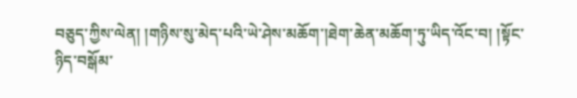བཅུད་ཀྱིས་ལེན། །གཉིས་སུ་མེད་པའི་ཡེ་ཤེས་མཆོག་།ཐེག་ཆེན་མཆོག་ཏུ་ཡིད་འོང་བ། །སྟོང་ཉིད་བསྒོམ་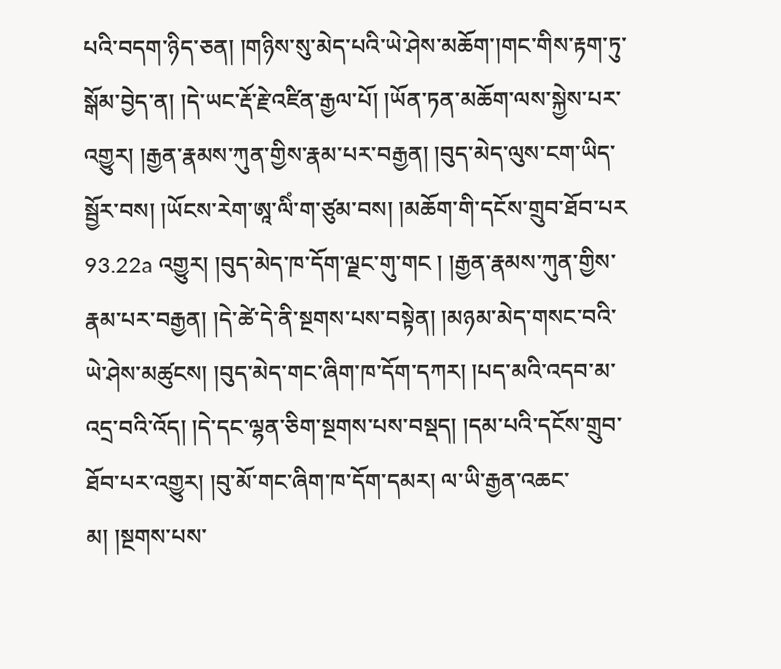པའི་བདག་ཉིད་ཅན། །གཉིས་སུ་མེད་པའི་ཡེ་ཤེས་མཆོག་།གང་གིས་རྟག་ཏུ་སྒོམ་བྱེད་ན། །དེ་ཡང་རྡོ་རྗེ་འཛིན་རྒྱལ་པོ། །ཡོན་ཏན་མཆོག་ལས་སྐྱེས་པར་འགྱུར། །རྒྱན་རྣམས་ཀུན་གྱིས་རྣམ་པར་བརྒྱན། །བུད་མེད་ལུས་ངག་ཡིད་སྦྱོར་བས། །ཡོངས་རེག་ཨཱ་ལིཾ་ག་ཙུམ་བས། །མཆོག་གི་དངོས་གྲུབ་ཐོབ་པར 93.22a འགྱུར། །བུད་མེད་ཁ་དོག་ལྗང་གུ་གང ། །རྒྱན་རྣམས་ཀུན་གྱིས་རྣམ་པར་བརྒྱན། །དེ་ཚེ་དེ་ནི་སྔགས་པས་བསྟེན། །མཉམ་མེད་གསང་བའི་ཡེ་ཤེས་མཚུངས། །བུད་མེད་གང་ཞིག་ཁ་དོག་དཀར། །པད་མའི་འདབ་མ་འདྲ་བའི་འོད། །དེ་དང་ལྷན་ཅིག་སྔགས་པས་བསྡད། །དམ་པའི་དངོས་གྲུབ་ཐོབ་པར་འགྱུར། །བུ་མོ་གང་ཞིག་ཁ་དོག་དམར། ལ་ཡི་རྒྱན་འཆང་མ། །སྔགས་པས་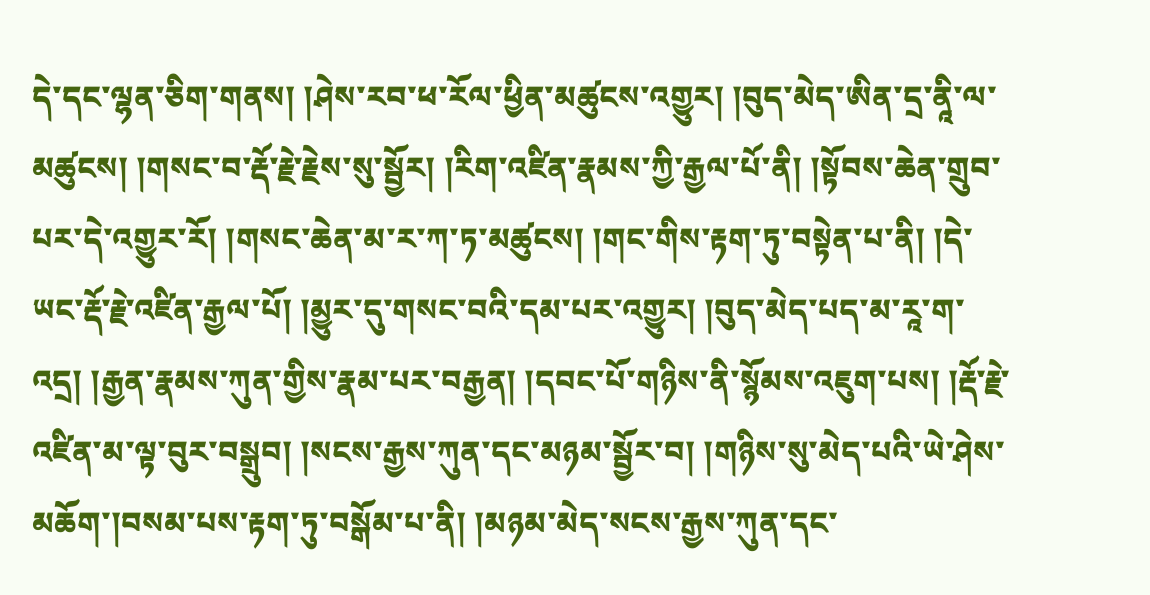དེ་དང་ལྷན་ཅིག་གནས། །ཤེས་རབ་ཕ་རོལ་ཕྱིན་མཚུངས་འགྱུར། །བུད་མེད་ཨིན་དྲ་ནཱི་ལ་མཚུངས། །གསང་བ་རྡོ་རྗེ་རྗེས་སུ་སྦྱོར། །རིག་འཛིན་རྣམས་ཀྱི་རྒྱལ་པོ་ནི། །སྟོབས་ཆེན་གྲུབ་པར་དེ་འགྱུར་རོ། །གསང་ཆེན་མ་ར་ཀ་ཏ་མཚུངས། །གང་གིས་རྟག་ཏུ་བསྟེན་པ་ནི། །དེ་ཡང་རྡོ་རྗེ་འཛིན་རྒྱལ་པོ། །མྱུར་དུ་གསང་བའི་དམ་པར་འགྱུར། །བུད་མེད་པད་མ་རཱ་ག་འདྲ། །རྒྱན་རྣམས་ཀུན་གྱིས་རྣམ་པར་བརྒྱན། །དབང་པོ་གཉིས་ནི་སྙོམས་འཇུག་པས། །རྡོ་རྗེ་འཛིན་མ་ལྟ་བུར་བསྒྲུབ། །སངས་རྒྱས་ཀུན་དང་མཉམ་སྦྱོར་བ། །གཉིས་སུ་མེད་པའི་ཡེ་ཤེས་མཆོག་།བསམ་པས་རྟག་ཏུ་བསྒོམ་པ་ནི། །མཉམ་མེད་སངས་རྒྱས་ཀུན་དང་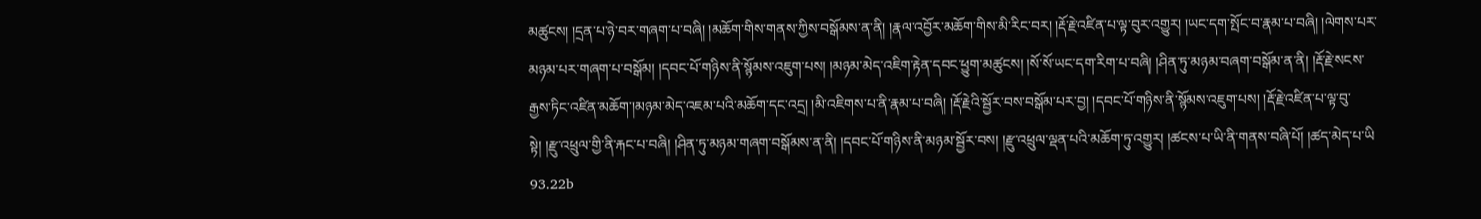མཚུངས། །དྲན་པ་ཉེ་བར་གཞག་པ་བཞི། །མཆོག་གིས་གནས་ཀྱིས་བསྒོམས་ན་ནི། །རྣལ་འབྱོར་མཆོག་གིས་མི་རིང་བར། །རྡོ་རྗེ་འཛིན་པ་ལྟ་བུར་འགྱུར། །ཡང་དག་སྤོང་བ་རྣམ་པ་བཞི། །ལེགས་པར་མཉམ་པར་གཞག་པ་བསྒོམ། །དབང་པོ་གཉིས་ནི་སྙོམས་འཇུག་པས། །མཉམ་མེད་འཇིག་རྟེན་དབང་ཕྱུག་མཚུངས། །སོ་སོ་ཡང་དག་རིག་པ་བཞི། །ཤིན་ཏུ་མཉམ་བཞག་བསྒོམ་ན་ནི། །རྡོ་རྗེ་སངས་རྒྱས་ཏིང་འཛིན་མཆོག་།མཉམ་མེད་འཇམ་པའི་མཆོག་དང་འདྲ། །མི་འཇིགས་པ་ནི་རྣམ་པ་བཞི། །རྡོ་རྗེའི་སྦྱོར་བས་བསྒོམ་པར་བྱ། །དབང་པོ་གཉིས་ནི་སྙོམས་འཇུག་པས། །རྡོ་རྗེ་འཛིན་པ་ལྟ་བུ་སྟེ། །རྫུ་འཕྲུལ་གྱི་ནི་རྐང་པ་བཞི། །ཤིན་ཏུ་མཉམ་གཞག་བསྒོམས་ན་ནི། །དབང་པོ་གཉིས་ནི་མཉམ་སྦྱོར་བས། །རྫུ་འཕྲུལ་ལྡན་པའི་མཆོག་ཏུ་འགྱུར། །ཚངས་པ་ཡི་ནི་གནས་བཞི་པོ། །ཚད་མེད་པ་ཡི 93.22b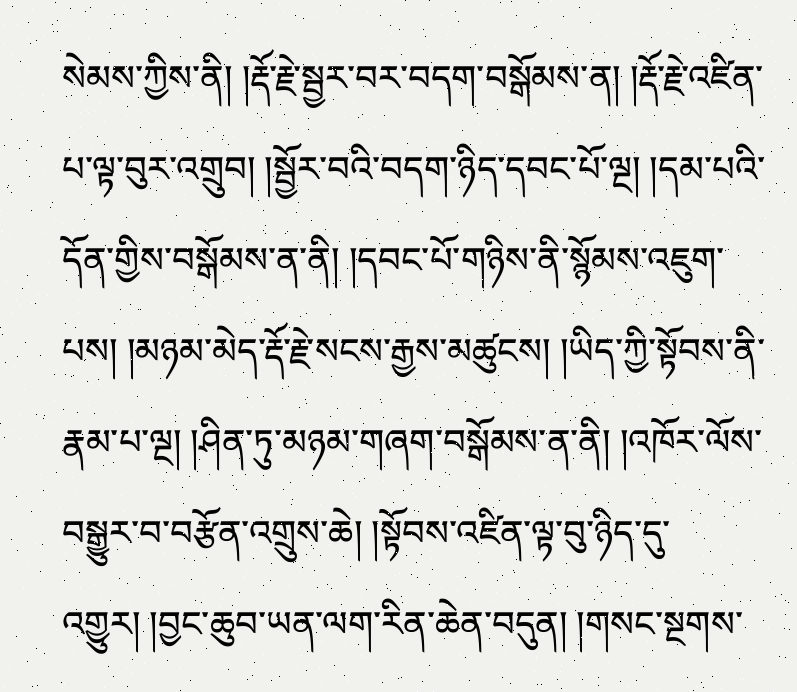སེམས་ཀྱིས་ནི། །རྡོ་རྗེ་སྦྱར་བར་བདག་བསྒོམས་ན། །རྡོ་རྗེ་འཛིན་པ་ལྟ་བུར་འགྲུབ། །སྦྱོར་བའི་བདག་ཉིད་དབང་པོ་ལྔ། །དམ་པའི་དོན་གྱིས་བསྒོམས་ན་ནི། །དབང་པོ་གཉིས་ནི་སྙོམས་འཇུག་པས། །མཉམ་མེད་རྡོ་རྗེ་སངས་རྒྱས་མཚུངས། །ཡིད་ཀྱི་སྟོབས་ནི་རྣམ་པ་ལྔ། །ཤིན་ཏུ་མཉམ་གཞག་བསྒོམས་ན་ནི། །འཁོར་ལོས་བསྒྱུར་བ་བརྩོན་འགྲུས་ཆེ། །སྟོབས་འཛིན་ལྟ་བུ་ཉིད་དུ་འགྱུར། །བྱང་ཆུབ་ཡན་ལག་རིན་ཆེན་བདུན། །གསང་སྔགས་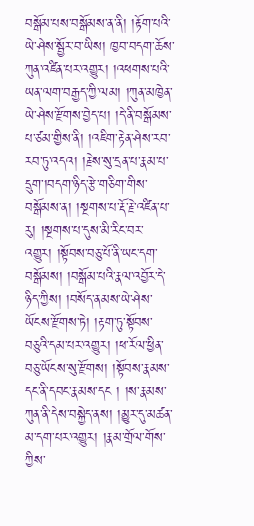བསྒོམ་པས་བསྒོམས་ན་ནི། །རྟོག་པའི་ཡེ་ཤེས་སྦྱོར་བ་ཡིས། ཁྱབ་བདག་ཆོས་ཀུན་འཛིན་པར་འགྱུར། །འཕགས་པའི་ཡན་ལག་བརྒྱད་ཀྱི་ལམ། །ཀུན་མཁྱེན་ཡེ་ཤེས་རྫོགས་བྱེད་པ། །དེ་ནི་བསྒོམས་པ་ཙམ་གྱིས་ནི། །འཇིག་རྟེན་ཤེས་རབ་རབ་ཏུ་འདའ། །རྗེས་སུ་དྲན་པ་རྣམ་པ་དྲུག་།བདག་ཉིད་རྩེ་གཅིག་གིས་བསྒོམས་ན། །སྔགས་པ་རྡོ་རྗེ་འཛིན་པ་རུ། །སྔགས་པ་དུས་མི་རིང་བར་འགྱུར། །སྟོབས་བཅུ་པོ་ནི་ཡང་དག་བསྒོམས། །བསྒོམ་པའི་རྣལ་འབྱོར་དེ་ཉིད་ཀྱིས། །བསོད་ནམས་ཡེ་ཤེས་ཡོངས་རྫོགས་ཏེ། །རྟག་ཏུ་སྟོབས་བཅུའི་དམ་པར་འགྱུར། །ཕ་རོལ་ཕྱིན་བཅུ་ཡོངས་སུ་རྫོགས། །སྟོབས་རྣམས་དང་ནི་དབང་རྣམས་དང ། །ས་རྣམས་ཀུན་ནི་དེས་བསྐྱེད་ནས། །མྱུར་དུ་མཚན་མ་དག་པར་འགྱུར། །རྣམ་གྲོལ་གོས་ཀྱིས་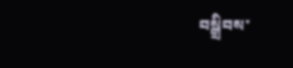བསྒྲིབས་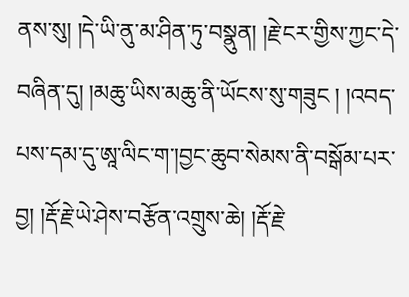ནས་སུ། །དེ་ཡི་ནུ་མ་ཤིན་ཏུ་བསྣུན། །རྗེ་ངར་གྱིས་ཀྱང་དེ་བཞིན་དུ། །མཆུ་ཡིས་མཆུ་ནི་ཡོངས་སུ་གཟུང ། །འབད་པས་དམ་དུ་ཨཱ་ལིང་ག་།བྱང་ཆུབ་སེམས་ནི་བསྒོམ་པར་བྱ། །རྡོ་རྗེ་ཡེ་ཤེས་བརྩོན་འགྲུས་ཆེ། །རྡོ་རྗེ་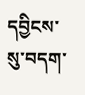དབྱིངས་སུ་བདག་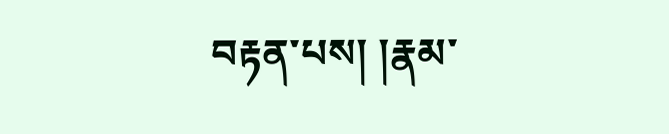བརྟན་པས། །རྣམ་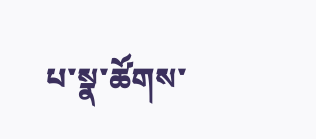པ་སྣ་ཚོགས་